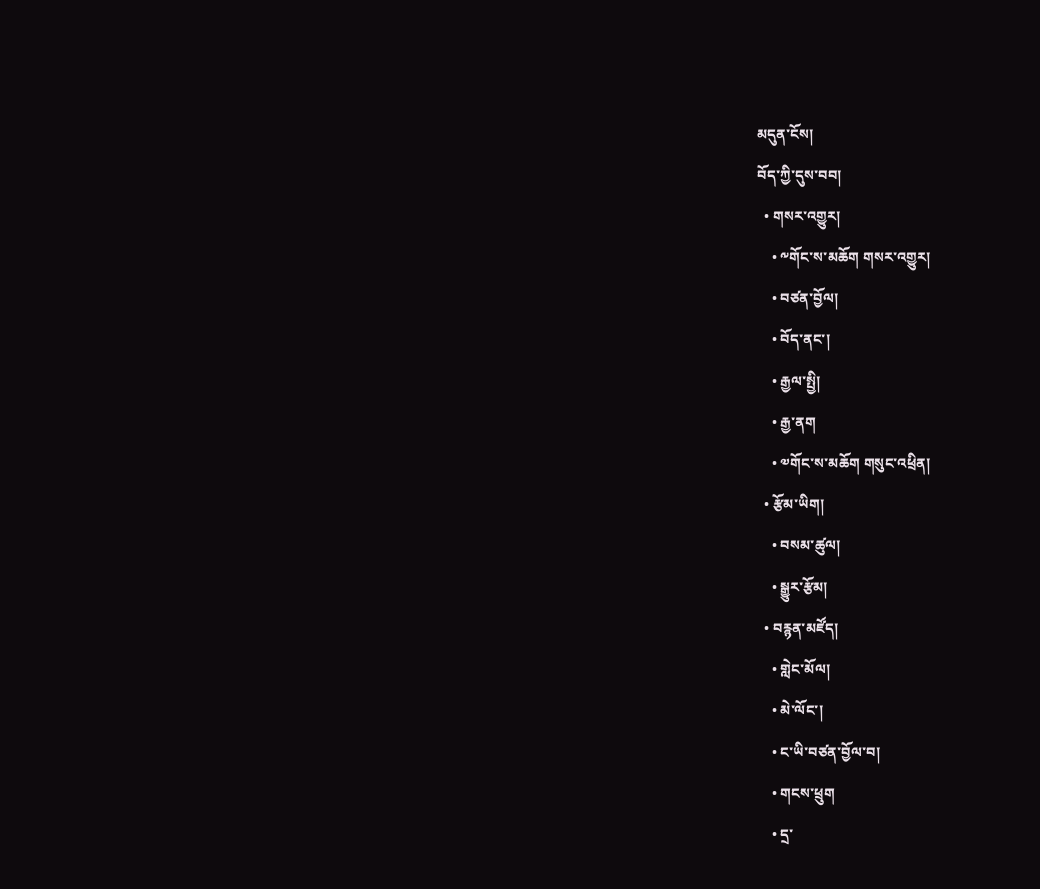མདུན་ངོས།
བོད་ཀྱི་དུས་བབ།
  • གསར་འགྱུར།
    • ༸གོང་ས་མཆོག གསར་འགྱུར།
    • བཙན་བྱོལ།
    • བོད་ནང་།
    • རྒྱལ་སྤྱི།
    • རྒྱ་ནག
    • ༧གོང་ས་མཆོག གསུང་འཕྲིན།
  • རྩོམ་ཡིག།
    • བསམ་ཚུལ།
    • སྒྱུར་རྩོམ།
  • བརྙན་མཛོད།
    • གླེང་མོལ།
    • མེ་ལོང་།
    • ང་ཡི་བཙན་བྱོལ་བ།
    • གངས་ཕྲུག
    • དྲ་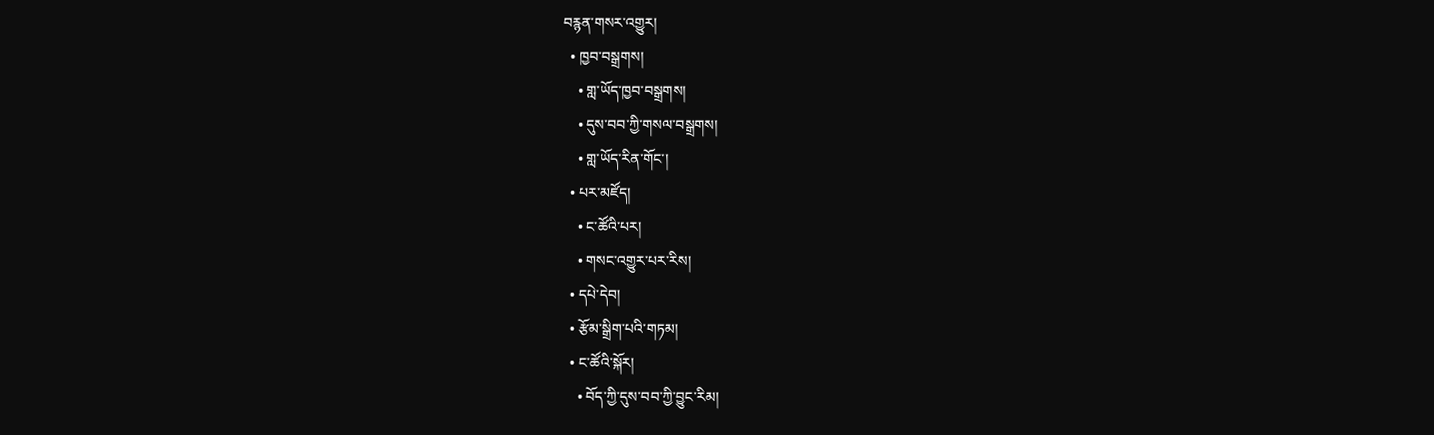བརྙན་གསར་འགྱུར།
  • ཁྱབ་བསྒྲགས།
    • གླ་ཡོད་ཁྱབ་བསྒྲགས།
    • དུས་བབ་ཀྱི་གསལ་བསྒྲགས།
    • གླ་ཡོད་རིན་གོང་།
  • པར་མཛོད།
    • ང་ཚོའི་པར།
    • གསང་འགྱུར་པར་རིས།
  • དཔེ་དེབ།
  • རྩོམ་སྒྲིག་པའི་གཏམ།
  • ང་ཚོའི་སྐོར།
    • བོད་ཀྱི་དུས་བབ་ཀྱི་བྱུང་རིམ།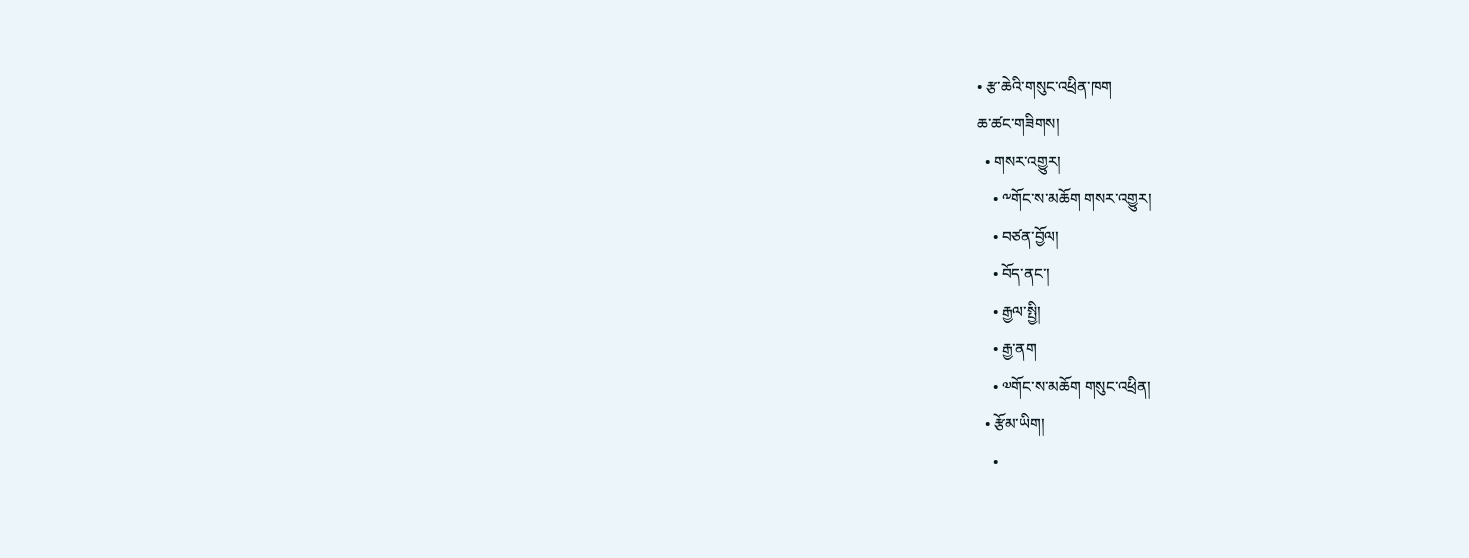• རྩ་ཆེའི་གསུང་འཕྲིན་ཁག
ཆ་ཚང་གཟིགས།
  • གསར་འགྱུར།
    • ༸གོང་ས་མཆོག གསར་འགྱུར།
    • བཙན་བྱོལ།
    • བོད་ནང་།
    • རྒྱལ་སྤྱི།
    • རྒྱ་ནག
    • ༧གོང་ས་མཆོག གསུང་འཕྲིན།
  • རྩོམ་ཡིག།
    •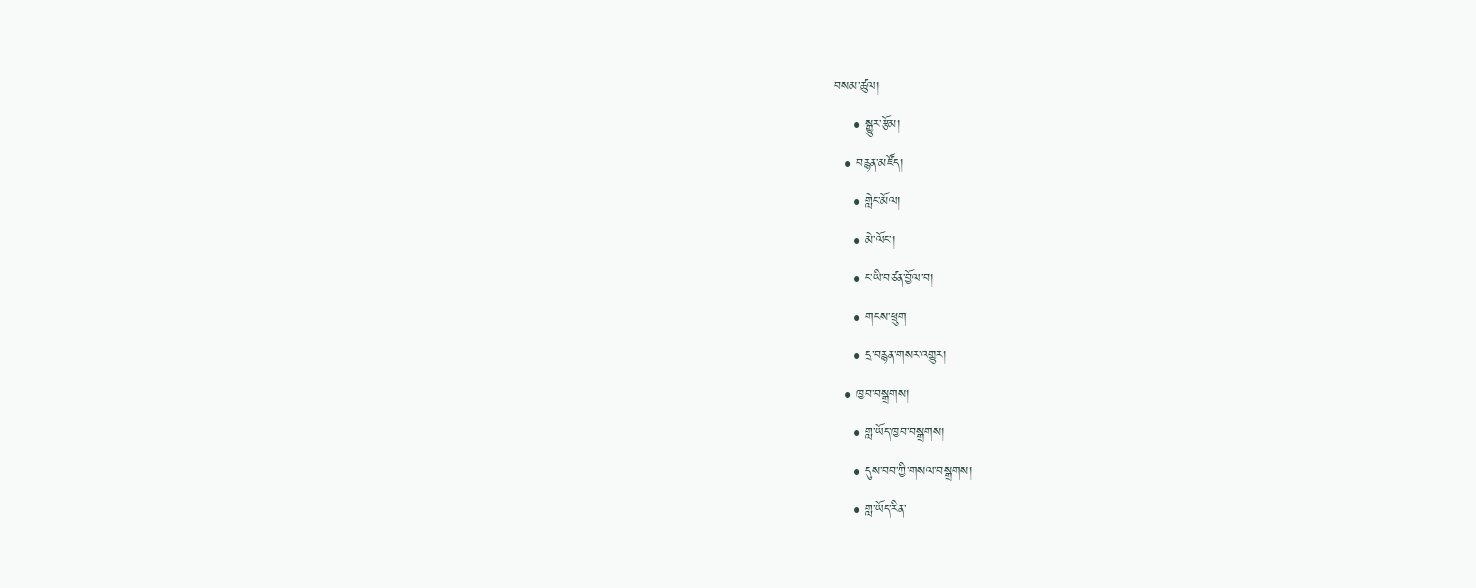བསམ་ཚུལ།
    • སྒྱུར་རྩོམ།
  • བརྙན་མཛོད།
    • གླེང་མོལ།
    • མེ་ལོང་།
    • ང་ཡི་བཙན་བྱོལ་བ།
    • གངས་ཕྲུག
    • དྲ་བརྙན་གསར་འགྱུར།
  • ཁྱབ་བསྒྲགས།
    • གླ་ཡོད་ཁྱབ་བསྒྲགས།
    • དུས་བབ་ཀྱི་གསལ་བསྒྲགས།
    • གླ་ཡོད་རིན་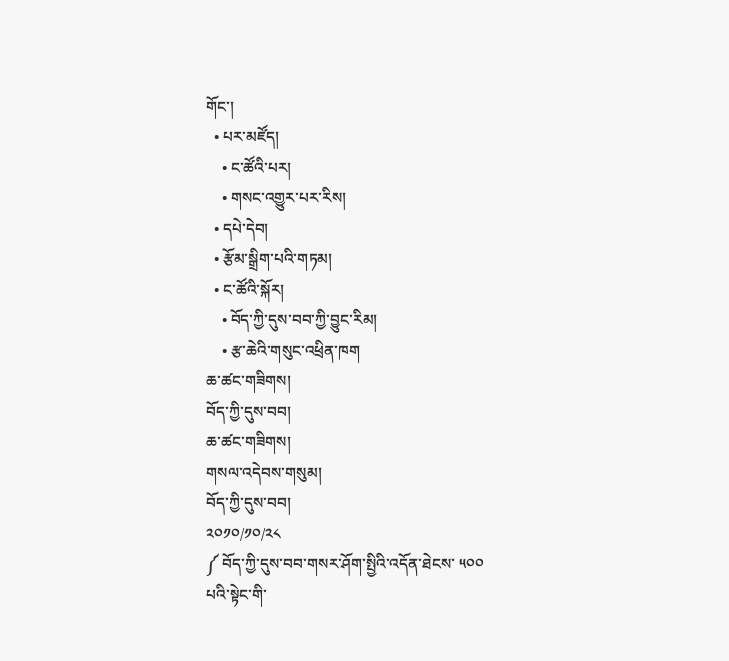གོང་།
  • པར་མཛོད།
    • ང་ཚོའི་པར།
    • གསང་འགྱུར་པར་རིས།
  • དཔེ་དེབ།
  • རྩོམ་སྒྲིག་པའི་གཏམ།
  • ང་ཚོའི་སྐོར།
    • བོད་ཀྱི་དུས་བབ་ཀྱི་བྱུང་རིམ།
    • རྩ་ཆེའི་གསུང་འཕྲིན་ཁག
ཆ་ཚང་གཟིགས།
བོད་ཀྱི་དུས་བབ།
ཆ་ཚང་གཟིགས།
གསལ་འདེབས་གསུམ།
བོད་ཀྱི་དུས་བབ།
༢༠༡༠/༡༠/༢༨
༼ བོད་ཀྱི་དུས་བབ་གསར་ཤོག་སྤྱིའི་འདོན་ཐེངས་ ༥༠༠ པའི་སྟེང་གི་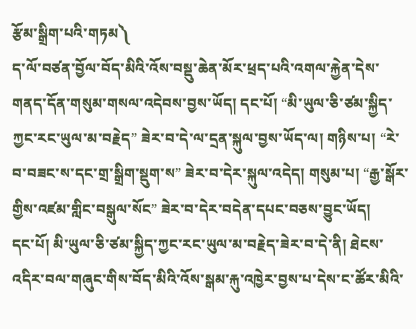རྩོམ་སྒྲིག་པའི་གཏམ༽
ད་ལོ་བཙན་བྱོལ་བོད་མིའི་འོས་བསྡུ་ཆེན་མོར་ཕྲད་པའི་འགལ་རྐྱེན་དེས་གནད་དོན་གསུམ་གསལ་འདེབས་བྱས་ཡོད། དང་པོ། “མི་ཡུལ་ཅི་ཙམ་སྐྱིད་ཀྱང་རང་ཡུལ་མ་བརྗེད” ཟེར་བ་དེ་ལ་དྲན་སྐུལ་བྱས་ཡོད་ལ། གཉིས་པ། “རེ་བ་བཟང་ས་དང་གྲ་སྒྲིག་སྡུག་ས” ཟེར་བ་དེར་སྐུལ་འདེད། གསུམ་པ། “རྒྱ་སྒོར་གྱིས་འཛམ་གླིང་བསྒུལ་སོང” ཟེར་བ་དེར་བདེན་དཔང་བཅས་བྱུང་ཡོད།
དང་པོ། མི་ཡུལ་ཅི་ཙམ་སྐྱིད་ཀྱང་རང་ཡུལ་མ་བརྗེད་ཟེར་བ་དེ་ནི། ཐེངས་འདིར་བལ་གཞུང་གིས་བོད་མིའི་འོས་སྒམ་རྐུ་འཁྱེར་བྱས་པ་དེས་ང་ཚོར་མིའི་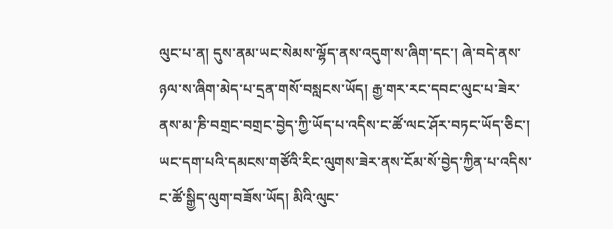ལུང་པ་ན། དུས་ནམ་ཡང་སེམས་ལྷོད་ནས་འདུག་ས་ཞིག་དང་། ཞེ་བདེ་ནས་ཉལ་ས་ཞིག་མེད་པ་དྲན་གསོ་བསླངས་ཡོད། རྒྱ་གར་རང་དབང་ལུང་པ་ཟེར་ནས་མ་ཎི་བགྲང་བགྲང་བྱེད་ཀྱི་ཡོད་པ་འདིས་ང་ཚོ་ལང་ཤོར་བཏང་ཡོད་ཅིང་། ཡང་དག་པའི་དམངས་གཙོའི་རིང་ལུགས་ཟེར་ནས་ངོམ་སོ་བྱེད་ཀྱིན་པ་འདིས་ང་ཚོ་སྒྱིད་ལུག་བཟོས་ཡོད། མིའི་ལུང་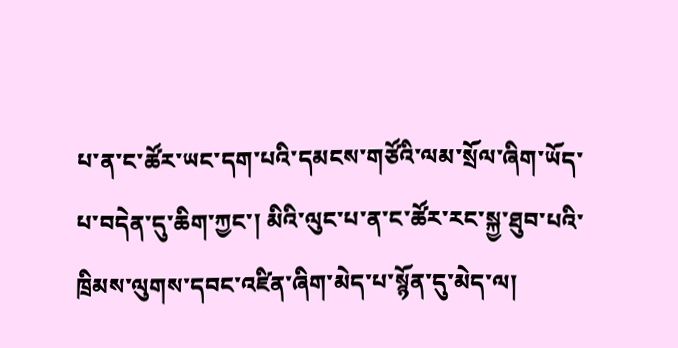པ་ན་ང་ཚོར་ཡང་དག་པའི་དམངས་གཙོའི་ལམ་སྲོལ་ཞིག་ཡོད་པ་བདེན་དུ་ཆིག་ཀྱང་། མིའི་ལུང་པ་ན་ང་ཚོར་རང་སྐྱ་ཐུབ་པའི་ཁྲིམས་ལུགས་དབང་འཛིན་ཞིག་མེད་པ་སྙོན་དུ་མེད་ལ།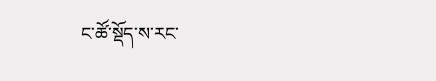ང་ཚོ་སྡོད་ས་རང་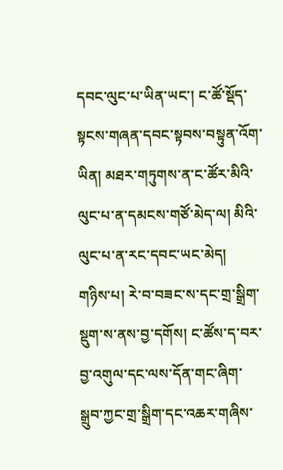དབང་ལུང་པ་ཡིན་ཡང་། ང་ཚོ་སྡོད་སྟངས་གཞན་དབང་སྟབས་བསྟུན་འོག་ཡིན། མཐར་གཏུགས་ན་ང་ཚོར་མིའི་ལུང་པ་ན་དམངས་གཙོ་མེད་ལ། མིའི་ལུང་པ་ན་རང་དབང་ཡང་མེད།
གཉིས་པ། རེ་བ་བཟང་ས་དང་གྲ་སྒྲིག་སྡུག་ས་ནས་བྱ་དགོས། ང་ཚོས་ད་བར་བྱ་འགུལ་དང་ལས་དོན་གང་ཞིག་སྒྲུབ་ཀྱང་གྲ་སྒྲིག་དང་འཆར་གཞིས་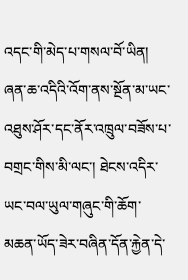འདང་གི་མེད་པ་གསལ་བོ་ཡིན། ཞན་ཆ་འདིའི་འོག་ནས་སྔོན་མ་ཡང་འཐུས་ཤོར་དང་ནོར་འཁྲུལ་བཟོས་པ་བགྲང་གིས་མི་ལང་། ཐེངས་འདིར་ཡང་བལ་ཡུལ་གཞུང་གི་ཆོག་མཆན་ཡོད་ཟེར་བཞིན་དོན་རྐྱེན་དེ་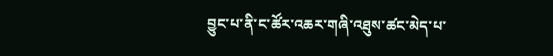བྱུང་པ་ནི་ང་ཚོར་འཆར་གཞི་འཐུས་ཚང་མེད་པ་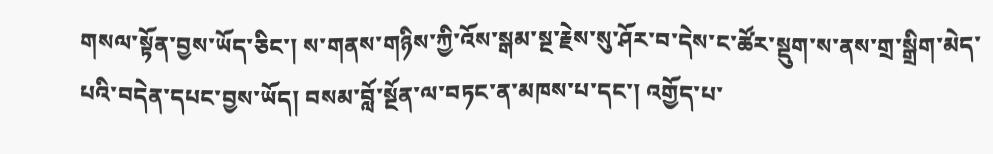གསལ་སྟོན་བྱས་ཡོད་ཅིང་། ས་གནས་གཉིས་ཀྱི་འོས་སྒམ་སྔ་རྗེས་སུ་ཤོར་བ་དེས་ང་ཚོར་སྡུག་ས་ནས་གྲ་སྒྲིག་མེད་པའི་བདེན་དཔང་བྱས་ཡོད། བསམ་བློ་སྔོན་ལ་བཏང་ན་མཁས་པ་དང་། འགྱོད་པ་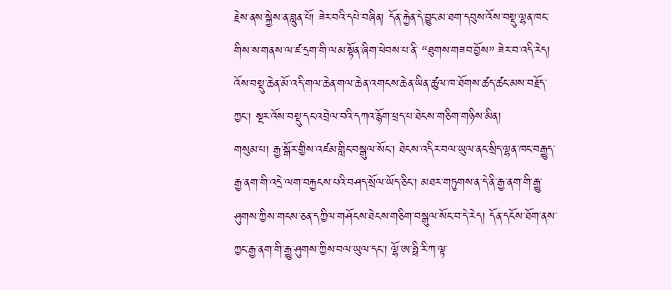རྗེས་ནས་སྐྱེས་ན་བླུན་པོ། ཟེར་བའི་དཔེ་བཞིན། དོན་རྐྱེན་དེ་བྱུང་མ་ཐག་དབུས་འོས་བསྡུ་ལྷན་ཁང་གིས་ས་གནས་ལ་ཛ་དྲག་གི་ལམ་སྟོན་ཞིག་ཕེབས་པ་ནི་ “ཐུགས་གཟབ་བྱོས” ཟེར་བ་འདི་རེད། འོས་བསྡུ་ཆེན་མོ་འདི་གལ་ཆེན་གལ་ཆེན་འགངས་ཆེན་ཡིན་ཚུལ་ཁ་ཐོགས་ཚད་ཚང་མས་བརྗོད་ཀྱང་། སྔར་འོས་བསྡུ་དང་འབྲེལ་བའི་དཀའ་རྙོག་ཕྲད་པ་ཐེངས་གཅིག་གཉིས་མིན།
གསུམ་པ། རྒྱ་སྒོར་གྱིས་འཛམ་གླིང་བསྒུལ་སོང་། ཐེངས་འདིར་བལ་ཡུལ་ནང་སྲིད་ལྷན་ཁང་བརྒྱུད་རྒྱ་ནག་གི་འདྲེ་ལག་བརྐྱངས་པའི་བཤད་སྲོལ་ཡོད་ཅིང་། མཐར་གཏུགས་ན་དེ་ནི་རྒྱ་ནག་གི་རྒྱུ་ཤུགས་ཀྱིས་གངས་ཅན་དཀྱིལ་གཤོངས་ཐེངས་གཅིག་བསྒུལ་སོང་བ་དེ་རེད། དོན་དངོས་ཐོག་ནས་ཀྱང་རྒྱ་ནག་གི་རྒྱུ་ཤུགས་ཀྱིས་བལ་ཡུལ་དང་། ལྷོ་ཨ་ཧྥི་རི་ཀ་ལྟ་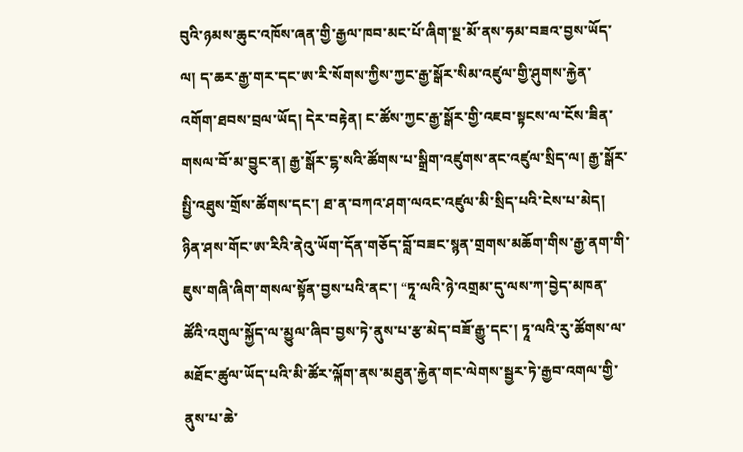བུའི་ཉམས་ཆུང་འཁོས་ཞན་གྱི་རྒྱལ་ཁབ་མང་པོ་ཞིག་སྔ་མོ་ནས་ཧམ་བཟའ་བྱས་ཡོད་ལ། ད་ཆར་རྒྱ་གར་དང་ཨ་རི་སོགས་ཀྱིས་ཀྱང་རྒྱ་སྒོར་སིམ་འཛུལ་གྱི་ཤུགས་རྐྱེན་འགོག་ཐབས་བྲལ་ཡོད། དེར་བརྟེན། ང་ཚོས་ཀྱང་རྒྱ་སྒོར་གྱི་འཇབ་སྟངས་ལ་ངོས་ཟིན་གསལ་བོ་མ་བྱུང་ན། རྒྱ་སྒོར་ངྷ་སའི་ཚོགས་པ་སྒྲིག་འཛུགས་ནང་འཛུལ་སྲིད་ལ། རྒྱ་སྒོར་སྤྱི་འཐུས་གྲོས་ཚོགས་དང་། ཐ་ན་བཀའ་ཤག་ལའང་འཛུལ་མི་སྲིད་པའི་ངེས་པ་མེད། ཉིན་ཤས་གོང་ཨ་རིའི་ནེའུ་ཡོག་དོན་གཅོད་བློ་བཟང་སྙན་གྲགས་མཆོག་གིས་རྒྱ་ནག་གི་ཇུས་གཞི་ཞིག་གསལ་སྟོན་བྱས་པའི་ནང་། “ཏཱ་ལའི་ཉེ་འགྲམ་དུ་ལས་ཀ་བྱེད་མཁན་ཚོའི་འགུལ་སྐྱོད་ལ་མྱུལ་ཞིབ་བྱས་ཏེ་ནུས་པ་རྩ་མེད་བཟོ་རྒྱུ་དང་། ཏཱ་ལའི་རུ་ཚོགས་ལ་མཐོང་ཚུལ་ཡོད་པའི་མི་ཚོར་ལྐོག་ནས་མཐུན་རྐྱེན་གང་ལེགས་སྦྱར་ཏེ་རྒྱབ་འགལ་གྱི་ནུས་པ་ཆེ་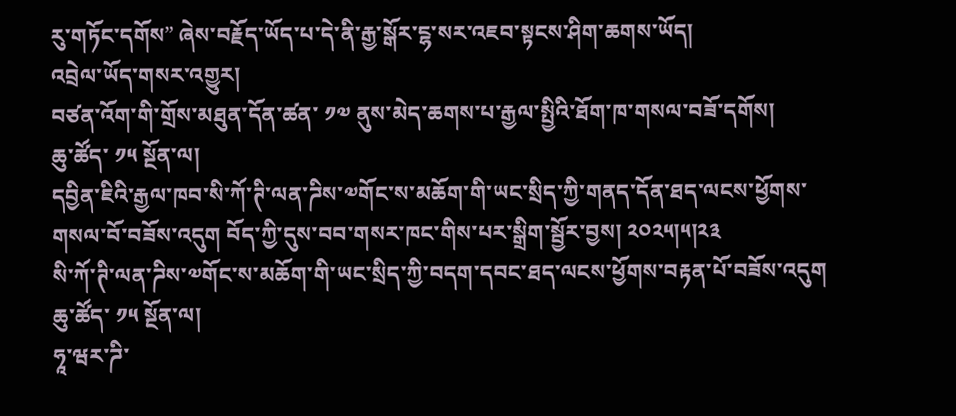རུ་གཏོང་དགོས” ཞེས་བརྗོད་ཡོད་པ་དེ་ནི་རྒྱ་སྒོར་ངྷ་སར་འཇབ་སྟངས་ཤིག་ཆགས་ཡོད།
འབྲེལ་ཡོད་གསར་འགྱུར།
བཙན་འོག་གི་གྲོས་མཐུན་དོན་ཚན་ ༡༧ ནུས་མེད་ཆགས་པ་རྒྱལ་སྤྱིའི་ཐོག་ཁ་གསལ་བཟོ་དགོས།
ཆུ་ཚོད་ ༡༥ སྔོན་ལ།
དབྱིན་ཇིའི་རྒྱལ་ཁབ་སི་ཀོ་ཊི་ལན་ཌིས་༧གོང་ས་མཆོག་གི་ཡང་སྲིད་ཀྱི་གནད་དོན་ཐད་ལངས་ཕྱོགས་གསལ་བོ་བཟོས་འདུག བོད་ཀྱི་དུས་བབ་གསར་ཁང་གིས་པར་སྒྲིག་སྦྱོར་བྱས། ༢༠༢༥།༥།༢༣
སི་ཀོ་ཊི་ལན་ཌིས་༧གོང་ས་མཆོག་གི་ཡང་སྲིད་ཀྱི་བདག་དབང་ཐད་ལངས་ཕྱོགས་བརྟན་པོ་བཟོས་འདུག
ཆུ་ཚོད་ ༡༥ སྔོན་ལ།
ཧཱ་ཝར་ཌི་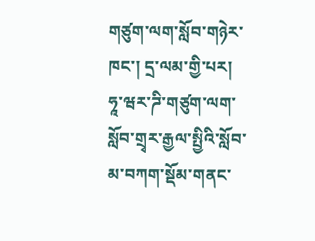གཙུག་ལག་སློབ་གཉེར་ཁང་། དྲ་ལམ་གྱི་པར།
ཧཱ་ཝར་ཌི་གཙུག་ལག་སློབ་གྲྭར་རྒྱལ་སྤྱིའི་སློབ་མ་བཀག་སྡོམ་གནང་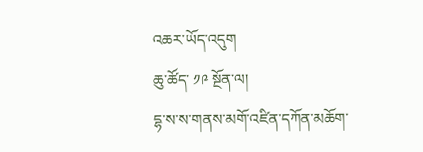འཆར་ཡོད་འདུག
ཆུ་ཚོད་ ༡༩ སྔོན་ལ།
དྷ་ས་ས་གནས་མགོ་འཛིན་དཀོན་མཆོག་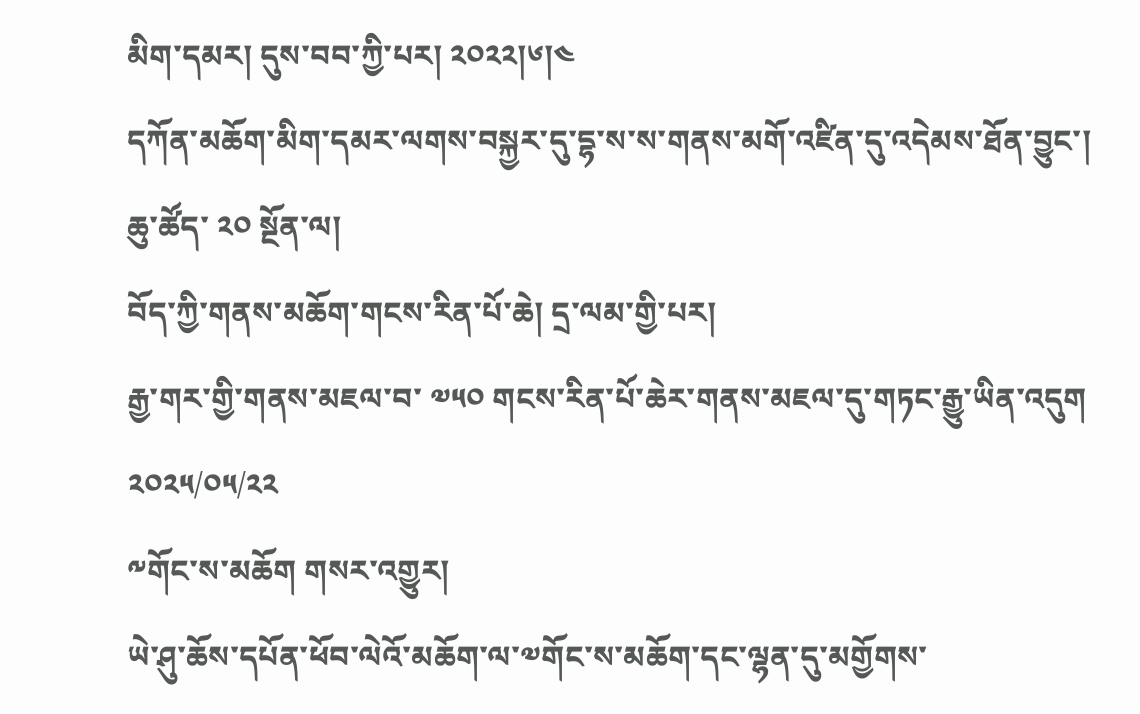མིག་དམར། དུས་བབ་ཀྱི་པར། ༢༠༢༢།༦།༤
དཀོན་མཆོག་མིག་དམར་ལགས་བསྐྱར་དུ་དྷ་ས་ས་གནས་མགོ་འཛིན་དུ་འདེམས་ཐོན་བྱུང་།
ཆུ་ཚོད་ ༢༠ སྔོན་ལ།
བོད་ཀྱི་གནས་མཆོག་གངས་རིན་པོ་ཆེ། དྲ་ལམ་གྱི་པར།
རྒྱ་གར་གྱི་གནས་མཇལ་བ་ ༧༥༠ གངས་རིན་པོ་ཆེར་གནས་མཇལ་དུ་གཏང་རྒྱུ་ཡིན་འདུག
༢༠༢༥/༠༥/༢༢
༸གོང་ས་མཆོག གསར་འགྱུར།
ཡེ་ཤུ་ཆོས་དཔོན་ཕོབ་ལེའོ་མཆོག་ལ་༧གོང་ས་མཆོག་དང་ལྷན་དུ་མགྱོགས་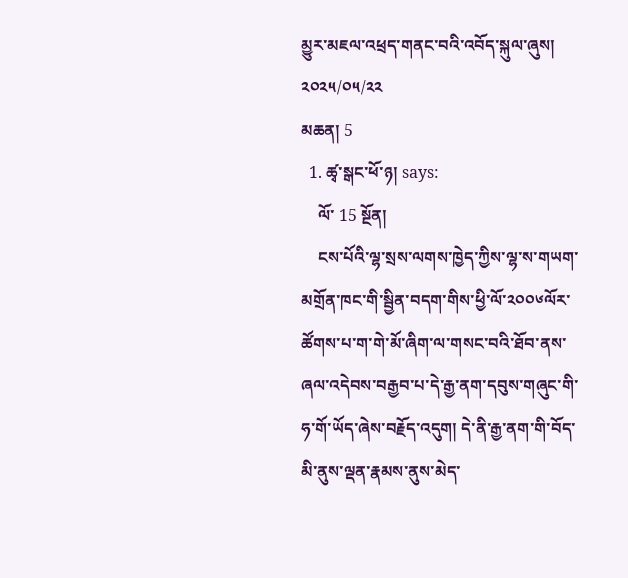མྱུར་མཇལ་འཕྲད་གནང་བའི་འབོད་སྐུལ་ཞུས།
༢༠༢༥/༠༥/༢༢
མཆན། 5
  1. ཚྭ་སྒང་ཕོ་ཉ། says:
    ལོ་ 15 སྔོན།
    ངས་པོའི་ལྷ་སྲས་ལགས་ཁྱེད་ཀྱིས་ལྷ་ས་གཡག་མགྲོན་ཁང་གི་སྦྱིན་བདག་གིས་ཕྱི་ལོ་༢༠༠༦ལོར་ཚོགས་པ་ག་གེ་མོ་ཞིག་ལ་གསང་བའི་ཐོབ་ནས་ཞལ་འདེབས་བརྒྱབ་པ་དེ་རྒྱ་ནག་དབུས་གཞུང་གི་ཧ་གོ་ཡོད་ཞེས་བརྗོད་འདུག། དེ་ནི་རྒྱ་ནག་གི་བོད་མི་ནུས་ལྡན་རྣམས་ནུས་མེད་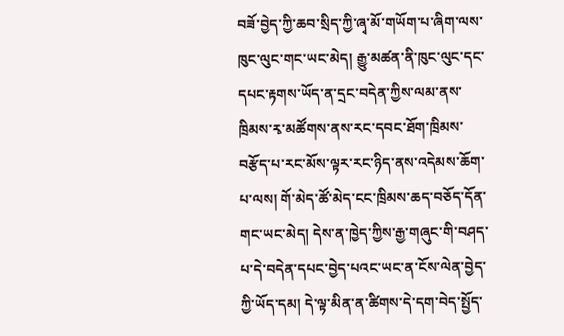བཟོ་བྱེད་ཀྱི་ཆབ་སྲིད་ཀྱི་ཞྭ་མོ་གཡོག་པ་ཞིག་ལས་ཁུང་ལུང་གང་ཡང་མེད། རྒྱུ་མཚན་ནི་ཁུང་ལུང་དང་དཔང་རྟགས་ཡོད་ན་དྲང་བདེན་ཀྱིས་ལམ་ནས་ཁྲིམས་རྭ་མཚོགས་ནས་རང་དབང་ཐོག་ཁྲིམས་བརྩོད་པ་རང་མོས་ལྟར་རང་ཉིད་ནས་འདེམས་ཆོག་པ་ལས། གོ་མེད་ཚོ་མེད་ངང་ཁྲིམས་ཆད་བཅོད་དོན་གང་ཡང་མེད། དེས་ན་ཁྱེད་ཀྱིས་རྒྱ་གཞུང་གི་བཤད་པ་དེ་བདེན་དཔང་བྱེད་པའང་ཡང་ན་ངོས་ལེན་བྱེད་ཀྱི་ཡོད་དམ། དེ་ལྟ་མིན་ན་ཚིགས་དེ་དག་བེད་སྤྱོད་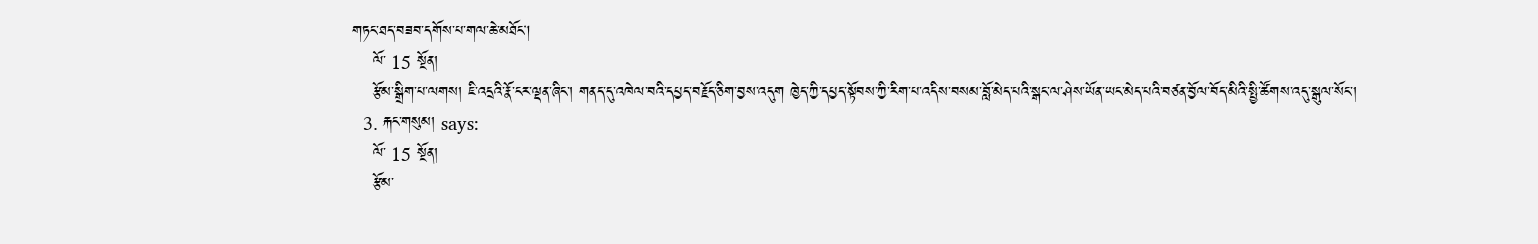གཏང་ཐད་བཟབ་དགོས་པ་གལ་ཆེ་མཐོང།
    ལོ་ 15 སྔོན།
    རྩོམ་སྒྲིག་པ་ལགས། ཇི་འདྲའི་རྣོ་ངར་ལྡན་ཞིང་། གནད་དུ་འཁེལ་བའི་དཔྱད་བརྗོད་ཅིག་བྱས་འདུག ཁྱེད་ཀྱི་དཔྱད་སྟོབས་ཀྱི་རིག་པ་འདིས་བསམ་བློ་མེད་པའི་སྒང་ལ་ཤེས་ཡོན་ཡང་མེད་པའི་བཙན་བྱོལ་བོད་མིའི་སྤྱི་ཚོགས་འདུ་སྒུལ་སོང་།
  3. རྐང་གསུམ། says:
    ལོ་ 15 སྔོན།
    རྩོམ་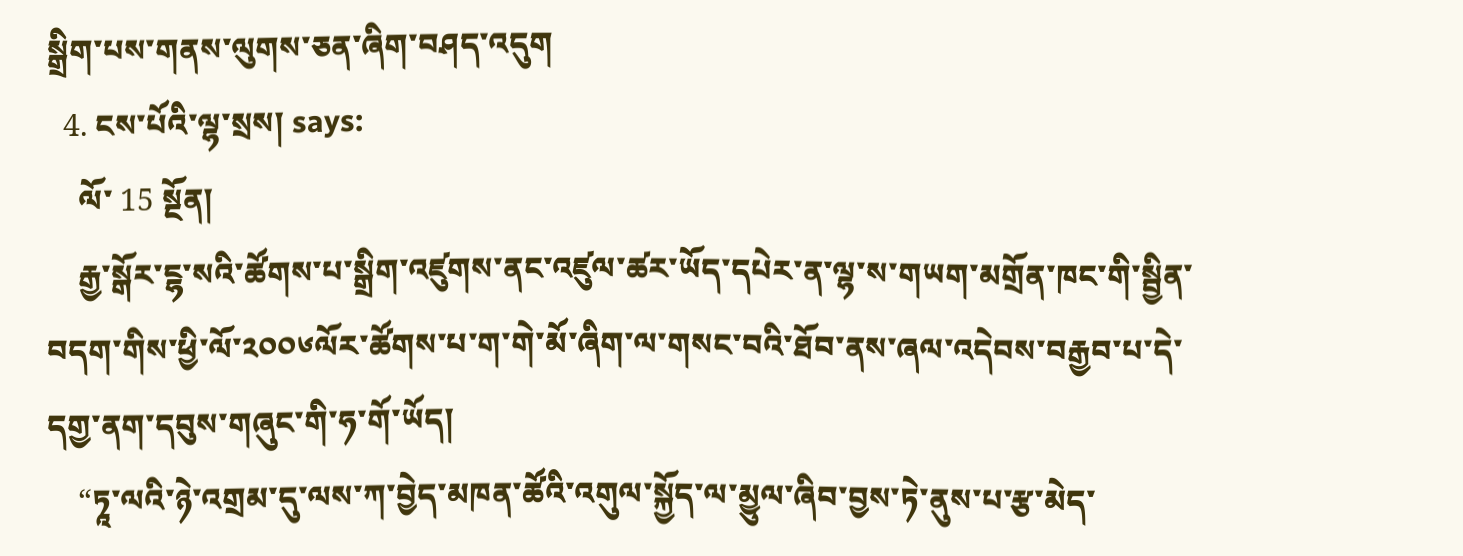སྒྲིག་པས་གནས་ལུགས་ཅན་ཞིག་བཤད་འདུག
  4. ངས་པོའི་ལྷ་སྲས། says:
    ལོ་ 15 སྔོན།
    རྒྱ་སྒོར་ངྷ་སའི་ཚོགས་པ་སྒྲིག་འཛུགས་ནང་འཛུལ་ཚར་ཡོད་དཔེར་ན་ལྷ་ས་གཡག་མགྲོན་ཁང་གི་སྦྱིན་བདག་གིས་ཕྱི་ལོ་༢༠༠༦ལོར་ཚོགས་པ་ག་གེ་མོ་ཞིག་ལ་གསང་བའི་ཐོབ་ནས་ཞལ་འདེབས་བརྒྱབ་པ་དེ་དགྱ་ནག་དབུས་གཞུང་གི་ཧ་གོ་ཡོད།
    “ཏཱ་ལའི་ཉེ་འགྲམ་དུ་ལས་ཀ་བྱེད་མཁན་ཚོའི་འགུལ་སྐྱོད་ལ་མྱུལ་ཞིབ་བྱས་ཏེ་ནུས་པ་རྩ་མེད་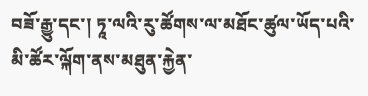བཟོ་རྒྱུ་དང་། ཏཱ་ལའི་རུ་ཚོགས་ལ་མཐོང་ཚུལ་ཡོད་པའི་མི་ཚོར་ལྐོག་ནས་མཐུན་རྐྱེན་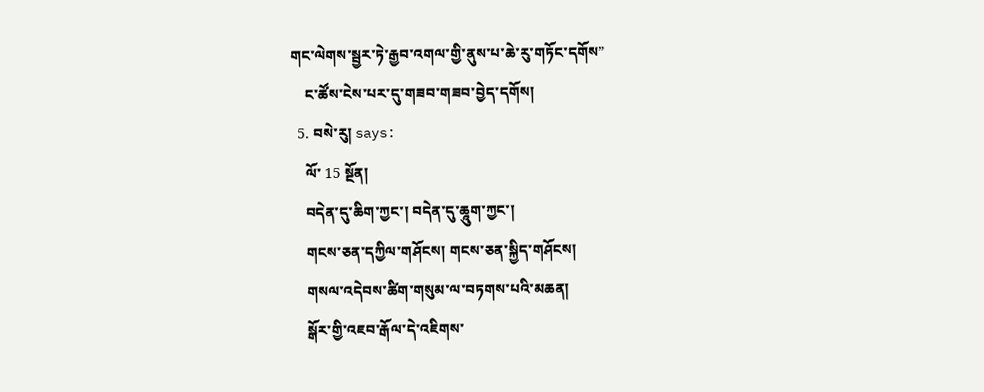གང་ལེགས་སྦྱར་ཏེ་རྒྱབ་འགལ་གྱི་ནུས་པ་ཆེ་རུ་གཏོང་དགོས”
    ང་ཚོས་ངེས་པར་དུ་གཟབ་གཟབ་བྱེད་དགོས།
  5. བསེ་རུ། says:
    ལོ་ 15 སྔོན།
    བདེན་དུ་ཆིག་ཀྱང་། བདེན་དུ་ཆཱུག་ཀྱང་།
    གངས་ཅན་དཀྱིལ་གཤོངས། གངས་ཅན་སྐྱིད་གཤོངས།
    གསལ་འདེབས་ཚིག་གསུམ་ལ་བཏགས་པའི་མཆན།
    སྒོར་གྱི་འཇབ་རྒོལ་དེ་འཇིགས་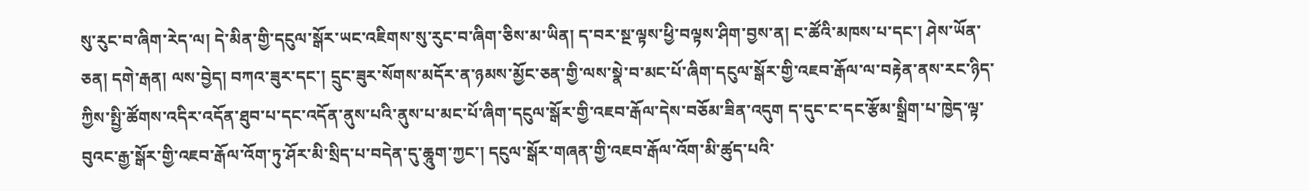སུ་རུང་བ་ཞིག་རེད་ལ། དེ་མིན་གྱི་དངུལ་སྒོར་ཡང་འཇིགས་སུ་རུང་བ་ཞིག་ཅིས་མ་ཡིན། ད་བར་སྔ་ལྟས་ཕྱི་བལྟས་ཤིག་བྱས་ན། ང་ཚོའི་མཁས་པ་དང་། ཤེས་ཡོན་ཅན། དགེ་རྒན། ལས་བྱེད། བཀའ་ཟུར་དང་། དྲུང་ཟུར་སོགས་མདོར་ན་ཉམས་མྱོང་ཅན་གྱི་ལས་སྣེ་བ་མང་པོ་ཞིག་དངུལ་སྒོར་གྱི་འཇབ་རྒོལ་ལ་བརྟེན་ནས་རང་ཉིད་ཀྱིས་སྤྱི་ཚོགས་འདིར་འདོན་ཐུབ་པ་དང་འདོན་ནུས་པའི་ནུས་པ་མང་པོ་ཞིག་དངུལ་སྒོར་གྱི་འཇབ་རྒོལ་དེས་བཅོམ་ཟིན་འདུག ད་དུང་ང་དང་རྩོམ་སྒྲིག་པ་ཁྱེད་ལྟ་བུའང་རྒྱ་སྒོར་གྱི་འཇབ་རྒོལ་འོག་ཏུ་ཤོར་མི་སྲིད་པ་བདེན་དུ་ཆཱུག་ཀྱང་། དངུལ་སྒོར་གཞན་གྱི་འཇབ་རྒོལ་འོག་མི་ཚུད་པའི་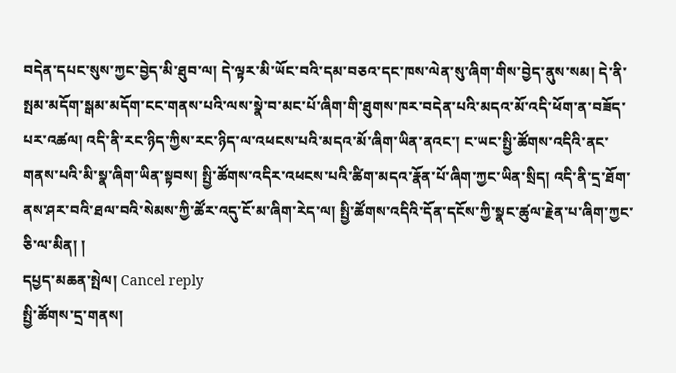བདེན་དཔང་སུས་ཀྱང་བྱེད་མི་ཐུབ་ལ། དེ་ལྟར་མི་ཡོང་བའི་དམ་བཅའ་དང་ཁས་ལེན་སུ་ཞིག་གིས་བྱེད་ནུས་སམ། དེ་ནི་སྤམ་མདོག་སྒམ་མདོག་ངང་གནས་པའི་ལས་སྣེ་བ་མང་པོ་ཞིག་གི་ཐུགས་ཁར་བདེན་པའི་མདའ་མོ་འདི་ཕོག་ན་བཟོད་པར་འཚལ། འདི་ནི་རང་ཉིད་ཀྱིས་རང་ཉིད་ལ་འཕངས་པའི་མདའ་མོ་ཞིག་ཡིན་ནའང་། ང་ཡང་སྤྱི་ཚོགས་འདིའི་ནང་གནས་པའི་མི་སྣ་ཞིག་ཡིན་སྟབས། སྤྱི་ཚོགས་འདིར་འཕངས་པའི་ཚིག་མདའ་རྣོན་པོ་ཞིག་ཀྱང་ཡིན་སྲིད། འདི་ནི་དྲ་ཐོག་ནས་ཤར་བའི་ཐལ་བའི་སེམས་ཀྱི་ཚོར་འདུ་ངོ་མ་ཞིག་རེད་ལ། སྤྱི་ཚོགས་འདིའི་དོན་དངོས་ཀྱི་སྣང་ཚུལ་རྗེན་པ་ཞིག་ཀྱང་ཅི་ལ་མིན། །
དཔྱད་མཆན་སྤེལ། Cancel reply
སྤྱི་ཚོགས་དྲ་གནས།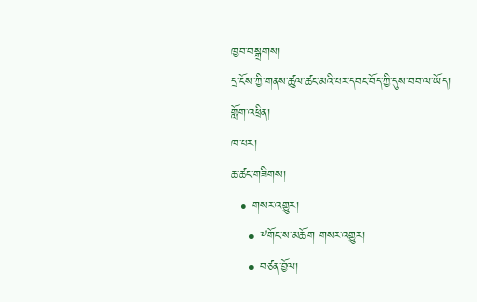ཁྱབ་བསྒྲགས།
དྲ་ངོས་ཀྱི་གནས་ཚུལ་ཚང་མའི་པར་དབང་བོད་ཀྱི་དུས་བབ་ལ་ཡོད།
གློག་འཕྲིན།
ཁ་པར།
ཆ་ཚང་གཟིགས།
  • གསར་འགྱུར།
    • ༸གོང་ས་མཆོག གསར་འགྱུར།
    • བཙན་བྱོལ།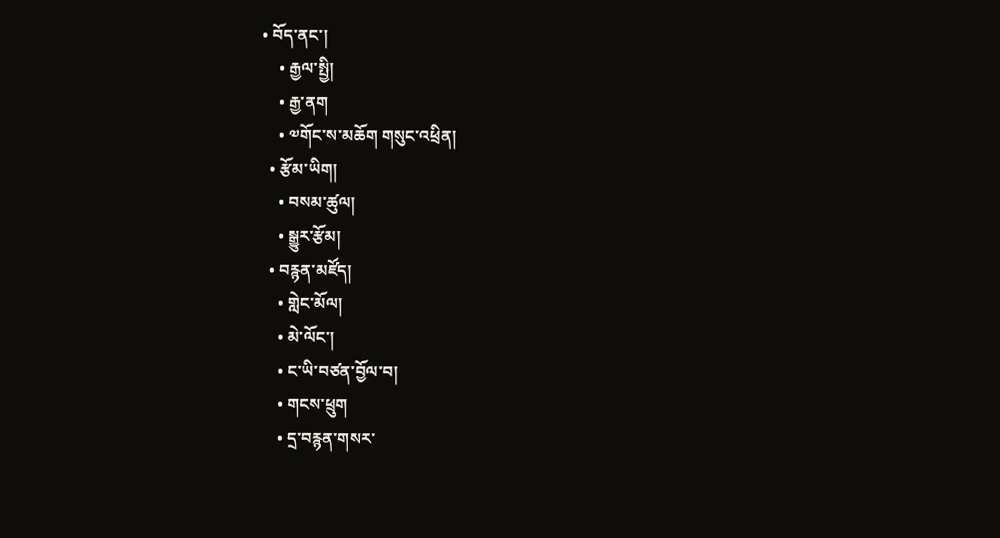• བོད་ནང་།
    • རྒྱལ་སྤྱི།
    • རྒྱ་ནག
    • ༧གོང་ས་མཆོག གསུང་འཕྲིན།
  • རྩོམ་ཡིག།
    • བསམ་ཚུལ།
    • སྒྱུར་རྩོམ།
  • བརྙན་མཛོད།
    • གླེང་མོལ།
    • མེ་ལོང་།
    • ང་ཡི་བཙན་བྱོལ་བ།
    • གངས་ཕྲུག
    • དྲ་བརྙན་གསར་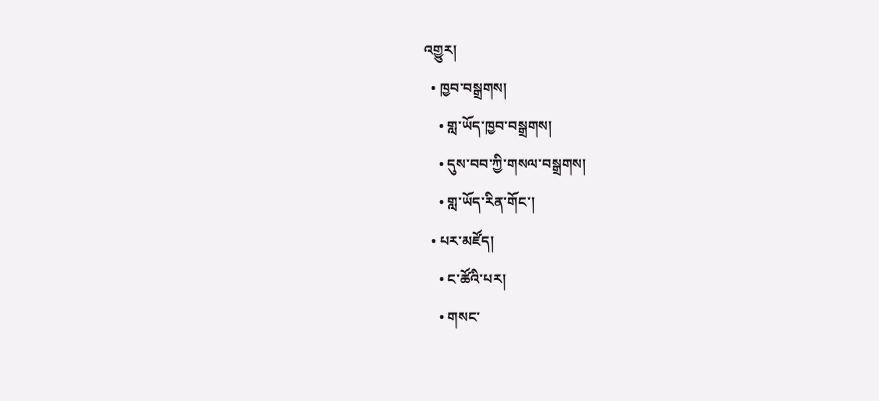འགྱུར།
  • ཁྱབ་བསྒྲགས།
    • གླ་ཡོད་ཁྱབ་བསྒྲགས།
    • དུས་བབ་ཀྱི་གསལ་བསྒྲགས།
    • གླ་ཡོད་རིན་གོང་།
  • པར་མཛོད།
    • ང་ཚོའི་པར།
    • གསང་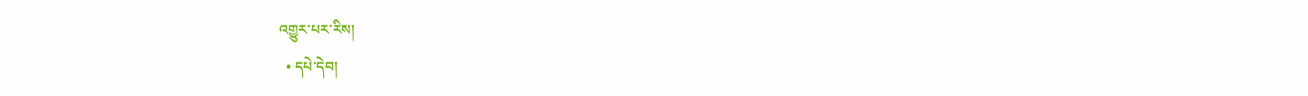འགྱུར་པར་རིས།
  • དཔེ་དེབ།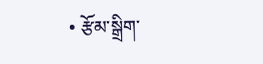• རྩོམ་སྒྲིག་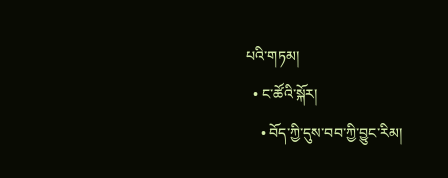པའི་གཏམ།
  • ང་ཚོའི་སྐོར།
    • བོད་ཀྱི་དུས་བབ་ཀྱི་བྱུང་རིམ།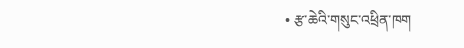• རྩ་ཆེའི་གསུང་འཕྲིན་ཁག